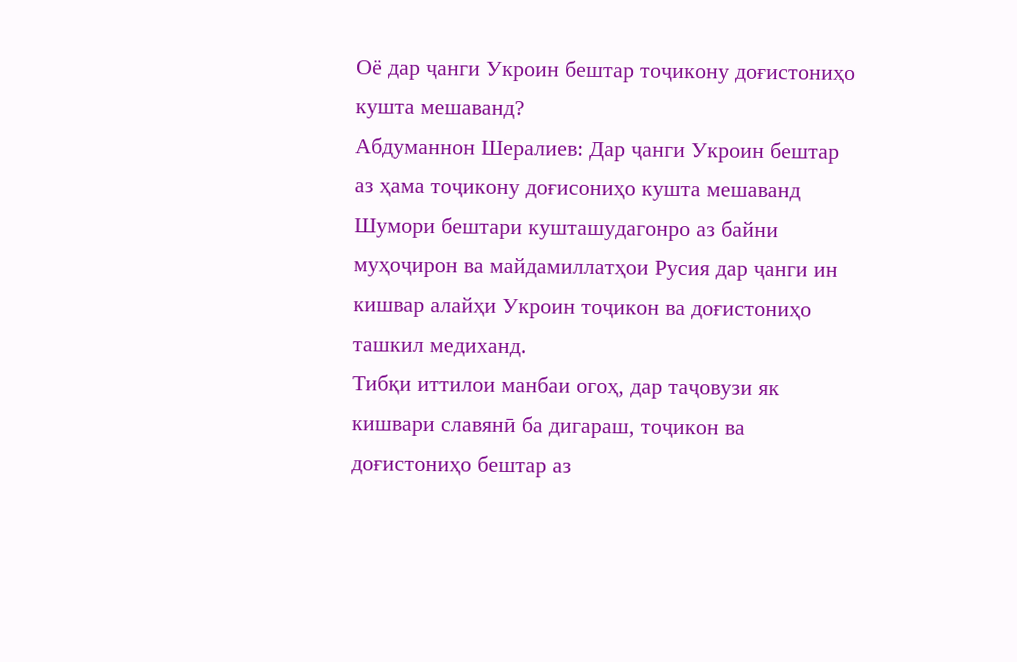Оё дар ҷанги Укроин бештар тоҷикону доғистониҳо кушта мешаванд?
Абдуманнон Шералиев: Дар ҷанги Укроин бештар аз ҳама тоҷикону доғисониҳо кушта мешаванд
Шумори бештари кушташудагонро аз байни муҳоҷирон ва майдамиллатҳои Русия дар ҷанги ин кишвар алайҳи Укроин тоҷикон ва доғистониҳо ташкил медиханд.
Тибқи иттилои манбаи огоҳ, дар таҷовузи як кишвари славянӣ ба дигараш, тоҷикон ва доғистониҳо бештар аз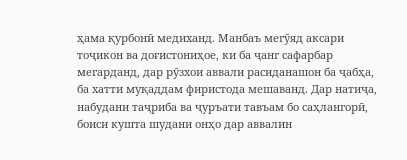ҳама қурбонӣ медиханд. Манбаъ мегӯяд аксари тоҷикон ва доғистониҳое, ки ба ҷанг сафарбар мегарданд, дар рӯзхои аввали расиданашон ба ҷабҳа, ба хатти муқаддам фиристода мешаванд. Дар натиҷа, набудани таҷриба ва ҷуръати тавъам бо саҳлангорӣ, боиси кушта шудани онҳо дар аввалин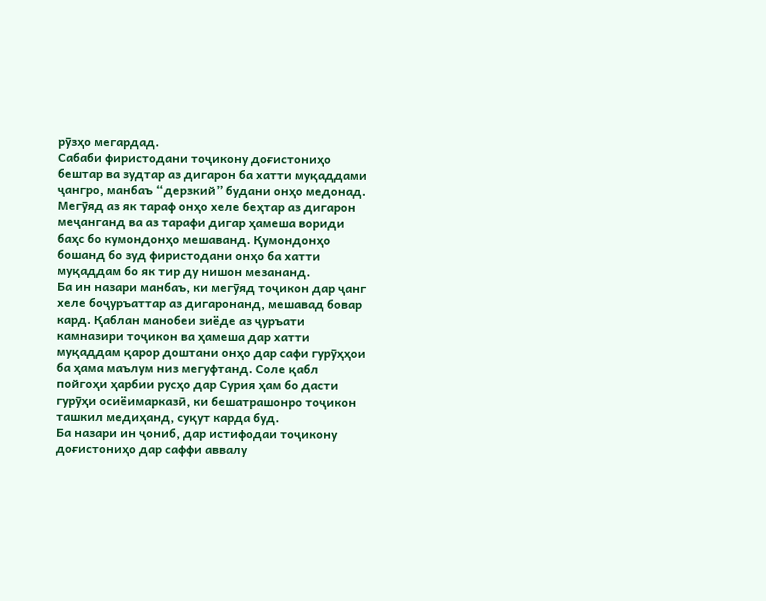рӯзҳо мегардад.
Сабаби фиристодани тоҷикону доғистониҳо бештар ва зудтар аз дигарон ба хатти муқаддами ҷангро, манбаъ “дерзкий” будани онҳо медонад. Мегӯяд аз як тараф онҳо хеле беҳтар аз дигарон меҷанганд ва аз тарафи дигар ҳамеша вориди баҳс бо кумондонҳо мешаванд. Қумондонҳо бошанд бо зуд фиристодани онҳо ба хатти муқаддам бо як тир ду нишон мезананд.
Ба ин назари манбаъ, ки мегӯяд тоҷикон дар ҷанг хеле боҷуръаттар аз дигаронанд, мешавад бовар кард. Қаблан манобеи зиёде аз ҷуръати камназири тоҷикон ва ҳамеша дар хатти муқаддам қарор доштани онҳо дар сафи гурӯҳҳои ба ҳама маълум низ мегуфтанд. Соле қабл пойгоҳи ҳарбии русҳо дар Сурия ҳам бо дасти гурӯҳи осиёимарказӣ, ки бешатрашонро тоҷикон ташкил медиҳанд, суқут карда буд.
Ба назари ин ҷониб, дар истифодаи тоҷикону доғистониҳо дар саффи аввалу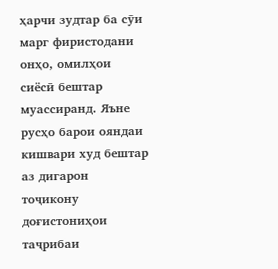ҳарчи зудтар ба сӯи марг фиристодани онҳо, омилҳои сиёсӣ бештар муассиранд. Яъне русҳо барои ояндаи кишвари худ бештар аз дигарон тоҷикону доғистониҳои таҷрибаи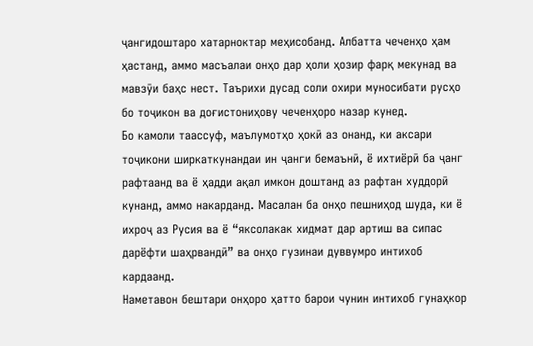ҷангидоштаро хатарноктар меҳисобанд. Албатта чеченҳо ҳам ҳастанд, аммо масъалаи онҳо дар ҳоли ҳозир фарқ мекунад ва мавзӯи баҳс нест. Таърихи дусад соли охири муносибати русҳо бо тоҷикон ва доғистониҳову чеченҳоро назар кунед.
Бо камоли таассуф, маълумотҳо ҳокӣ аз онанд, ки аксари тоҷикони ширкаткунандаи ин ҷанги бемаънӣ, ё ихтиёрӣ ба ҷанг рафтаанд ва ё ҳадди ақал имкон доштанд аз рафтан худдорӣ кунанд, аммо накарданд. Масалан ба онҳо пешниҳод шуда, ки ё ихроҷ аз Русия ва ё “яксолакак хидмат дар артиш ва сипас дарёфти шаҳрвандӣ” ва онҳо гузинаи дуввумро интихоб кардаанд.
Наметавон бештари онҳоро ҳатто барои чунин интихоб гунаҳкор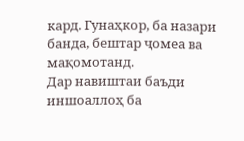кард. Гунаҳкор, ба назари банда, бештар ҷомеа ва мақомотанд.
Дар навиштаи баъди иншоаллоҳ ба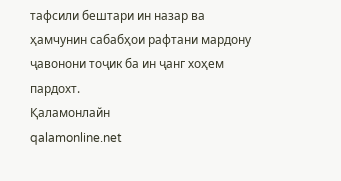тафсили бештари ин назар ва ҳамчунин сабабҳои рафтани мардону ҷавонони тоҷик ба ин ҷанг хоҳем пардохт.
Қаламонлайн
qalamonline.net